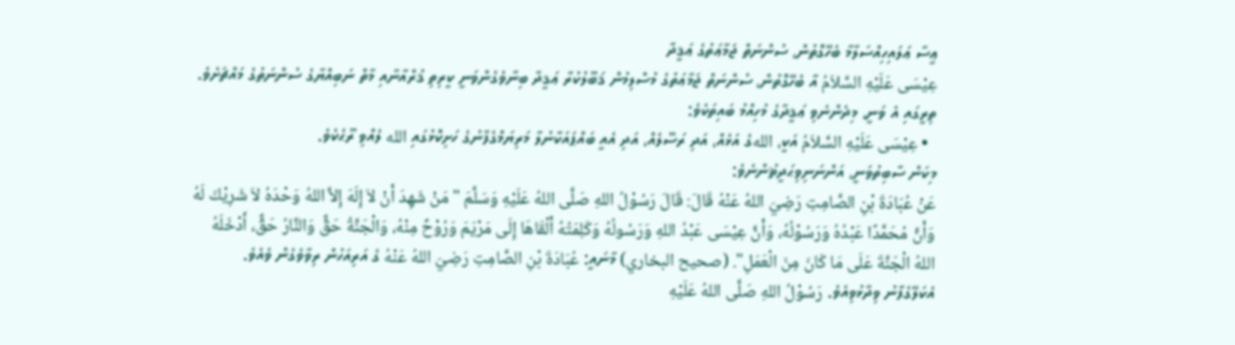ޢީސާ ޢަލައިހިއްސަލާމާ ބެހޭގޮތުން، ސުންނަތް ޖަމާޢަތުގެ ޢަޤީދާ
عِيْسَى عَلَيْهِ السَّلاَمُ އާ ބެހޭގޮތުން، ސުންނަތް ޖަމާޢަތުގެ މުސްލިމުން ޤަބޫލުކުރާ ޢަޤީދާ ބިނާވެގެންވަނީ ކީރިތި ޤުރްއާނާއި މާތް ނަބިއްޔާގެ ސުންނަތުގެ މައްޗަށެވެ. ތިރީގައި އެ ވަނީ، މިދެންނެވި ޢަޤީދާގެ މުހިއްމު ބައިތަކެވެ:
  • عِيْسَى عَلَيْهِ السَّلاَمُ އަކީ، اللهގެ އަޅެއް، އަދި ރަސޫލެއް، އަދި އެއީ ބައްޕައަކާނުލާ މަރިޔަމްގެފާނުގެ ހަށިކޮޅުގައި الله ލެއްވި ރޫޙެކެވެ.
މިކަން ސާބިތުވަނީ، އަންނަނިވިޙަދީޘުންނެވެ:
عَنْ عُبَادَةَ بْنِ الصَّامِتِ رَضِيَ اللهُ عَنْهُ قَالَ: قَالَ رَسُوْلُ اللهِ صَلَّى اللهُ عَلَيْهِ وَسَلَّمَ "مَنْ شَهِدَ أَنْ لاَ إِلَهَ إِلاَّ اللهُ وَحْدَهُ لاَ شَرِيْكَ لَهُ وَأَنَّ مُحَمَّدًا عَبْدُهُ وَرَسُوْلُهُ، وَأَنَّ عِيْسَى عَبْدُ اللهِ وَرَسُولُهُ وَكَلِمَتُهُ أَلْقَاهَا إِلَى مَرْيَمَ وَرُوْحٌ مِنْهُ، وَالْجَنَّةُ حَقٌّ وَالنَّارُ حَقٌّ، أَدْخَلَهُ اللهُ الْجَنَّةَ عَلَى مَا كَانَ مِنَ الْعَمَلِ". (صحيح البخاري) މާނައީ: عُبَادَةَ بْنِ الصَّامِتِ رَضِيَ اللهُ عَنْهُ ގެ އަރިއަހުން ރިވާވެގެން ވެއެވެ. އެކަލޭގެފާނު ވިދާޅުވިއެވެ. رَسُوْلُ اللهِ صَلَّى اللهُ عَلَيْهِ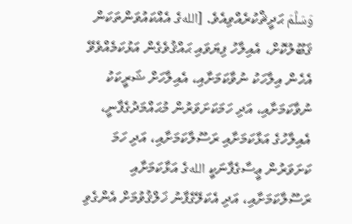وَسَلَّمَ ޙަދީޘްކުރެއްވިއެވެ. [اللهގެ އެއްކައުވަންތަކަން ޤަބޫލުކޮށް، އެއިލާހު ފިޔަވައި ޙައްޤުވެގެން އަޅުކަމެއްވެވޭ އެހެން އިލާހަކު ނުވާކަމަށާއި، އެއިލާހަށް ޝަރީކަކު ނުވާކަމަށާއި، އަދި ހަމަކަށަވަރުން މުޙައްމަދުގެފާނީ، އެއިލާހުގެ އަޅާކަމަށާއި ރަސޫލާކަމަށާއި، އަދި ހަމަ ކަށަވަރުން ޢީސާގެފާނަކީ اللهގެ އަޅާކަމަށާއި ރަސޫލާކަމަށާއި، އަދި އެކަލޭގެފާނު ޚަލްޤުވުމަށް އެންގެވި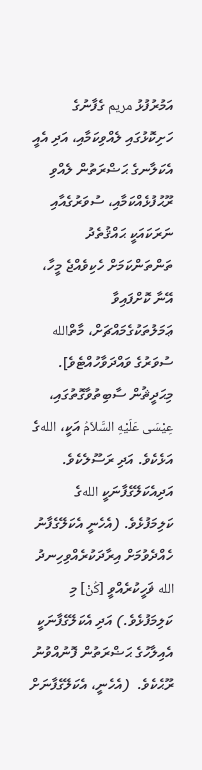އަމުރުފުޅު مريم ގެފާނުގެ ހަށިކޮޅުގައި ލެއްވިކަމާއި، އަދި އެއީ އެކަލާނގެ ޙަޟްރަތުން ލެއްވި ރޫޙުފުޅެއްކަމާއި، ސުވަރުގެއާއި ނަރަކައަކީ ޙައްޤުތެދު ތަންތަންކަމަށް ހެކިވެއްޖެ މީހާ، އޭނާ ކޮށްފައިވާ ޢަމަލުތަކުގެމައްޗަށް، މާތްالله ސުވަރުގެ ވައްދަވާހުއްޓެވެ].
މިޙަދީޘުން ސާބިތުވާގޮތުގައި، عِيْسَى عَلَيْهِ السَّلاَمُ އަކީ، اللهގެ އަޅެކެވެ. އަދި ރަސޫލެކެވެ. އަދިއެކަލޭގެފާނަކީ اللهގެ ކަލިމަފުޅެވެ. (އެހެނީ އެކަލޭގެފާނު ހެއްދެވުމަށް އިރާދަކުރެއްވިހިނދު الله ޥަހީކުރެއްވީ [كُنْ] މި ކަލިމަފުޅެވެ.) އަދި އެކަލޭގެފާނަކީ އެއިލާހުގެ ޙަޟްރަތުން ފޮނުއްވުނު ރޫޙެކެވެ.  (އެހެނީ، އެކަލޭގެފާނަށް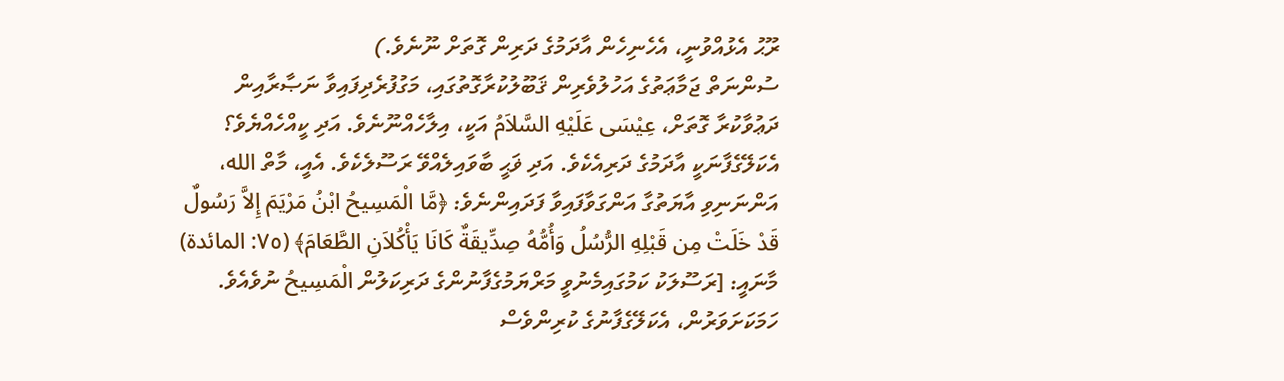ރޫޙު އެޅުއްވުނީ، އެހެނިހެން އާދަމުގެ ދަރިން ގޮތަށް ނޫނެވެ.)
ސުންނަތް ޖަމާޢަތުގެ އަހުލުވެރިން ޤަބޫލުކުރާގޮތުގައި، މަގުފުރެދިފައިވާ ނަޞާރާއިން ދަޢުވާކުރާ ގޮތަށް، عِيْسَى عَلَيْهِ السَّلاَمُ އަކީ، އިލާހެއްނޫނެވެ. އަދި ކީއްހެއްޔެވެ؟ އެކަލޭގެފާނަކީ އާދަމުގެ ދަރިއެކެވެ. އަދި ޥަޙީ ބާވައިލެއްވޭ ރަސޫލެކެވެ. އެއީ، މާތް الله، އަންނަނިވި އާޔަތުގާ އަންގަވާފައިވާ ފަދައިންނެވެ: ﴿مَّا الْمَسِيحُ ابْنُ مَرْيَمَ إِلاَّ رَسُولٌ قَدْ خَلَتْ مِن قَبْلِهِ الرُّسُلُ وَأُمُّهُ صِدِّيقَةٌ كَانَا يَأْكُلاَنِ الطَّعَامَ﴾ (٧٥: المائدة) މާނައީ: [ރަސޫލަކު ކަމުގައިމެނުވީ މަރްޔަމުގެފާނުންގެ ދަރިކަލުން الْمَسِيحُ ނުވެއެވެ. ހަމަކަށަވަރުން، އެކަލޭގެފާނުގެ ކުރިންވެސް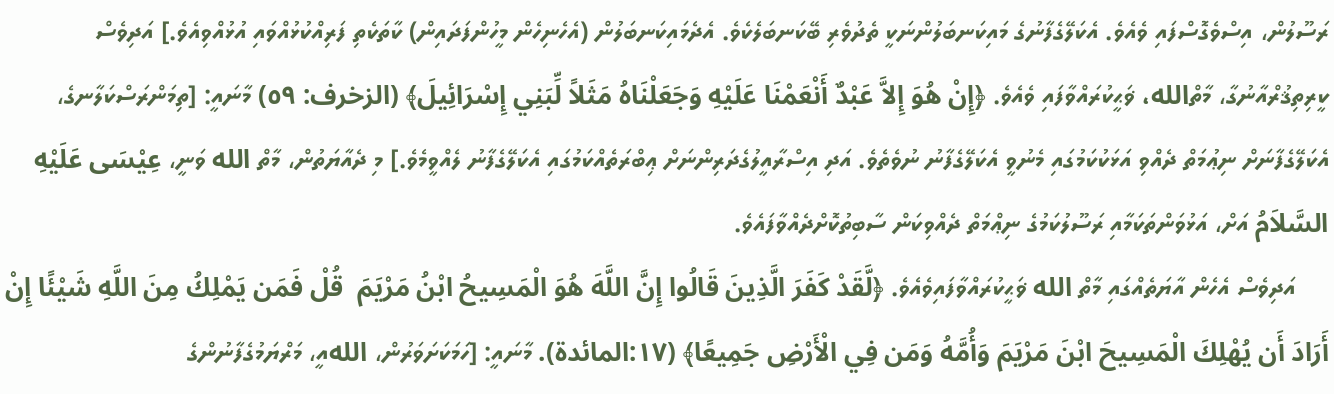ރަސޫލުން، އިސްވެގޮސްފައި ވެއެވެ. އެކަލޭގެފާނުގެ މައިކަނބަލުންނަކީ ތެދުވެރި ބޭކަނބަލެކެވެ. އެދެމައިކަނބަލުން (އެހެނިހެން މީހުންފަދައިން) ކާތަކެތި ފަރިއްކުޅުއްވައި އުޅުއްވިއެވެ.] އަދިވެސް ކީރިތިޤުރްއާނުގާ، މާތްالله، ޥަޙީކުރައްވާފައި ވެއެވެ. ﴿إِنْ هُوَ إِلاَّ عَبْدٌ أَنْعَمْنَا عَلَيْهِ وَجَعَلْنَاهُ مَثَلاً لِّبَنِي إِسْرَائِيلَ﴾ (الزخرف: ٥٩) މާނައީ: [ތިމަންރަސްކަލާނގެ، އެކަލޭގެފާނަށް ނިޢުމަތް ދެއްވި އަޅަކުކަމުގައި މެނުވީ އެކަލޭގެފާނު ނުވެތެވެ. އަދި އިސްރާއީލުގެދަރިންނަށް ޢިބްރަތެއްކަމުގައި އެކަލޭގެފާނު ލެއްވީމެވެ.] މި ދެއާޔަތުން، މާތް الله ވަނީ، عِيْسَى عَلَيْهِ السَّلاَمُ އަށް، އަޅުވަންތަކަމާއި ރަސޫލުކަމުގެ ނިޢްމަތް ދެއްވިކަން ސާބިތުކޮށްދެއްވާފައެވެ.
     އަދިވެސް އެހެން އާޔަތެއްގައި މާތް الله ޥަޙީކުރައްވާފައިވެއެވެ. ﴿لَّقَدْ كَفَرَ الَّذِينَ قَالُوا إِنَّ اللَّهَ هُوَ الْمَسِيحُ ابْنُ مَرْيَمَ  قُلْ فَمَن يَمْلِكُ مِنَ اللَّهِ شَيْئًا إِنْ أَرَادَ أَن يُهْلِكَ الْمَسِيحَ ابْنَ مَرْيَمَ وَأُمَّهُ وَمَن فِي الْأَرْضِ جَمِيعًا﴾ (١٧:المائدة). މާނައީ: [ހަމަކަށަވަރުން، اللهއީ، މަރްޔަމުގެފާނުންގެ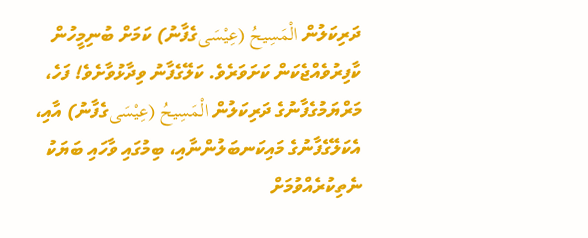ދަރިކަލުން الْمَسِيحُ (عِيْسَىގެފާނު) ކަމަށް ބުނިމީހުން ކާފިރުވެއްޖެކަން ކަށަވަރެވެ. ކަލޭގެފާނު ވިދާޅުވާށެވެ! ފަހެ، މަރްޔަމުގެފާނުގެ ދަރިކަލުން الْمَسِيحُ (عِيْسَىގެފާނު) އާއި، އެކަލޭގެފާނުގެ މައިކަނބަލުންނާއި، ބިމުގައި ވާހައި ބަޔަކު ނެތިކުރެއްވުމަށް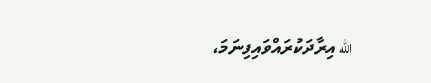الله އިރާދަކުރައްވައިފިނަމަ،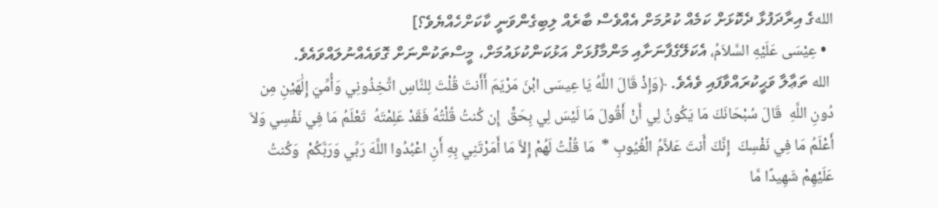اللهގެ އިރާދަފުޅާ ދެކޮޅަށް ކަމެއް ކުރުމަށް އެއްވެސް ބާރެއް ލިބިގެންވަނީ ކާކަށްހެއްޔެވެ؟]
  • عِيْسَى عَلَيْهِ السَّلاَمُ، އެކަލޭގެފާނަށާއި މަންމާފުޅަށް އަޅުކަންކުޅައުމަށް، މީސްތަކުންނަށް ގޮވައެއްނުލައްވައެވެ.
 الله ތަޢާލާ ވަޙީކުރައްވާފައި ވެއެވެ. ﴿وَإِذْ قَالَ اللَّهُ يَا عِيسَى ابْنَ مَرْيَمَ أَأَنتَ قُلْتَ لِلنَّاسِ اتَّخِذُونِي وَأُمِّيَ إِلَٰهَيْنِ مِن دُونِ اللَّهِ  قَالَ سُبْحَانَكَ مَا يَكُونُ لِي أَنْ أَقُولَ مَا لَيْسَ لِي بِحَقٍّ  إِن كُنتُ قُلْتُهُ فَقَدْ عَلِمْتَهُ  تَعْلَمُ مَا فِي نَفْسِي وَلاَ أَعْلَمُ مَا فِي نَفْسِكَ  إِنَّكَ أَنتَ عَلاَّمُ الْغُيُوبِ *  مَا قُلْتُ لَهُمْ إِلاَّ مَا أَمَرْتَنِي بِهِ أَنِ اعْبُدُوا اللَّهَ رَبِّي وَرَبَّكُمْ  وَكُنتُ عَلَيْهِمْ شَهِيدًا مَّا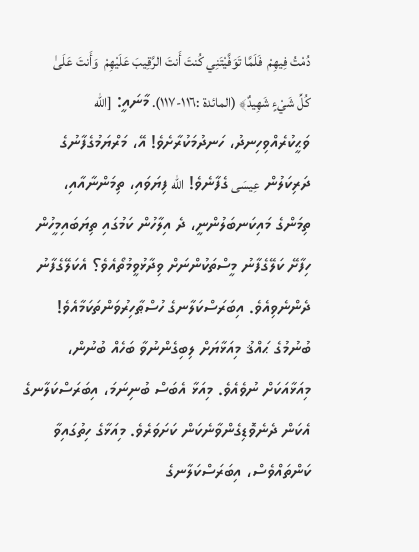دُمْتُ فِيهِمْ  فَلَمَّا تَوَفَّيْتَنِي كُنتَ أَنتَ الرَّقِيبَ عَلَيْهِمْ  وَأَنتَ عَلَىٰ كُلِّ شَيْءٍ شَهِيدٌ﴾ (المائدة :١١٦-١١٧). މާނައީ: [الله ވަޙީކުރެއްވިހިނދު، ހަނދުމަކުރާށެވެ! އޭ، މަރްޔަމުގެފާނުގެ ދަރިކަލުން عِيسَى ގެފާނެވެ! الله ފިޔަވައި، ތިމަންނާއާއި، ތިމަންގެ މައިކަނބަލުންނީ، ދެ އިލާހުން ކަމުގައި ތިޔަބައިމީހުން ހިފާށޭ ކަލޭގެފާނު މީސްތަކުންނަށް ވިދާޅުވީމުތޯއެވެ؟ އެކަލޭގެފާނު ދެންނެވިއެވެ. އިބަރަސްކަލާނގެ ހުސްޠާހިރުވަންތަކަމާއެވެ! ބުނުމުގެ ޙައްޤު މިއަޅާޔަށް ލިބިގެންނުވާ ބަހެއް ބުނުން، މިއަޅާއަކަށް ނުވެއެވެ. މިއަޅާ އެބަސް ބުނިނަމަ، އިބަރަސްކަލާނގެ އެކަން ދެނެވޮޑިގެންވާނެކަން ކަށަވަރެވެ. މިއަޅާގެ ހިތުގައިވާ ކަންތައްވެސް، އިބަރަސްކަލާނގެ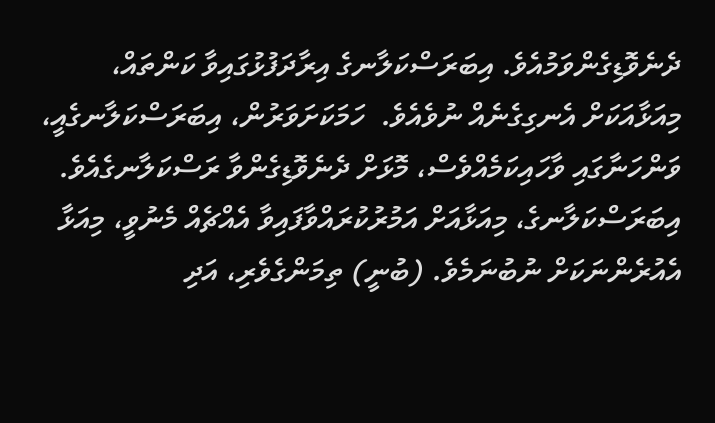ދެނެވޮޑިގެންވަމުއެވެ. އިބަރަސްކަލާނގެ އިރާދަފުޅުގައިވާ ކަންތައް، މިއަޅާއަކަށް އެނގިގެނެއް ނުވެއެވެ.  ހަމަކަށަވަރުން، އިބަރަސްކަލާނގެއީ، ވަންހަނާގައި ވާހައިކަމެއްވެސް، މޮޅަށް ދެނެވޮޑިގެންވާ ރަސްކަލާނގެއެވެ.  އިބަރަސްކަލާނގެ، މިއަޅާއަށް އަމުރުކުރައްވާފައިވާ އެއްޗެއް މެނުވީ، މިއަޅާ އެއުރެންނަކަށް ނުބުނަމެވެ. (ބުނީ) ތިމަންގެވެރި، އަދި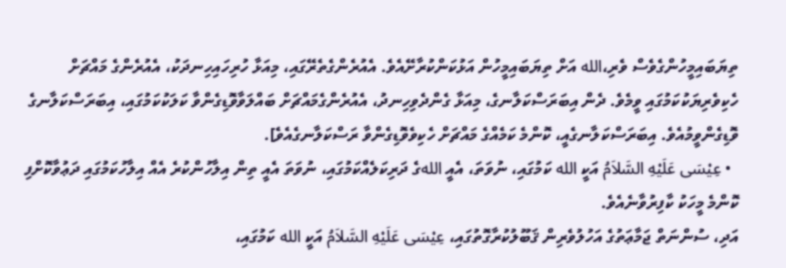ތިޔަބައިމީހުންގެވެސް ވެރި،الله އަށް ތިޔަބައިމީހުން އަޅުކަންކުރާށޭއެވެ. އެއުރެންގެތެރޭގައި، މިއަޅާ ހުރިހައިހިނދަކު، އެއުރެންގެ މައްޗަށް ހެކިވެރިޔަކުކަމުގައި ވީމެވެ. ދެން އިބަރަސްކަލާނގެ، މިއަޅާ ގެންދެވިހިނދު، އެއުރެންގެމައްޗަށް ބައްލަވާވޮޑިގެންވާ ކަލަކުކަމުގައި، އިބަރަސްކަލާނގެ ވޮޑިގެންވީމުއެވެ. އިބަރަސްކަލާނގެއީ، ކޮންމެ ކަމެއްގެ މައްޗަށް ހެކިވެވޮޑިގެންވާ ރަސްކަލާނގެއެވެ].
  • عِيْسَى عَلَيْهِ السَّلاَمُ އަކީ الله ކަމުގައި، ނުވަތަ، އެއީ اللهގެ ދަރިކަލެއްކަމުގައި، ނުވަތަ އެއީ ތިން އިލާހުންކުރެ އެއް އިލާހުކަމުގައި ދަޢުވާކޮށްފި ކޮންމެ މީހަކު ކާފިރުވާނެއެވެ.
އަދި، ސުންނަތް ޖަމާޢަތުގެ އަހުލުވެރިން ޤަބޫލުކުރާގޮތުގައި، عِيْسَى عَلَيْهِ السَّلاَمُ އަކީ الله ކަމުގައި،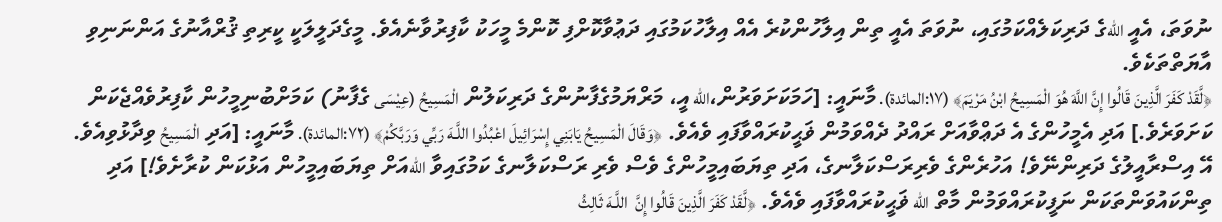ނުވަތަ، އެއީ اللهގެ ދަރިކަލެއްކަމުގައި، ނުވަތަ އެއީ ތިން އިލާހުންކުރެ އެއް އިލާހުކަމުގައި ދަޢުވާކޮށްފި ކޮންމެ މީހަކު ކާފިރުވާނެއެވެ. މީގެދަލީލަކީ ކީރިތި ޤުރްއާނުގެ އަންނަނިވި އާޔަތްތަކެވެ.
﴿لَّقَدْ كَفَرَ الَّذِينَ قَالُوا إِنَّ اللَّهَ هُوَ الْمَسِيحُ ابْنُ مَرْيَمَ﴾ (١٧:المائدة). މާނައީ: [ހަމަކަށަވަރުން،الله އީ، މަރްޔަމުގެފާނުންގެ ދަރިކަލުން الْمَسِيحُ (عِيْسَى ގެފާނު) ކަމަށްބުނިމީހުން ކާފިރުވެއްޖެކަން ކަށަވަރެވެ.] އަދި އެމީހުންގެ އެ ދަޢްވާއަށް ރައްދު ދެއްވަމުން ޥަޙީކުރައްވާފައި ވެއެވެ. ﴿وَقَالَ الْمَسِيحُ يَابَنِي إِسْرَائِيلَ اعْبُدُوا اللَّـهَ رَبِّي وَرَبَّكُمْ﴾ (٧٢:المائدة). މާނައީ: [އަދި الْمَسِيحُ ވިދާޅުވިއެވެ. އޭ އިސްރާއީލުގެ ދަރިންނޭވެ! އަހުރެންގެ ވެރިރަސްކަލާނގެ، އަދި ތިޔަބައިމީހުންގެ ވެސް ވެރި ރަސްކަލާނގެ ކަމުގައިވާ اللهއަށް ތިޔަބައިމީހުން އަޅުކަން ކުރާށެވެ!] އަދި ތިންކައުވަންތަކަން ނަފީކުރައްވަމުން މާތް الله ޥަޙީކުރައްވާފައި ވެއެވެ. ﴿لَّقَدْ كَفَرَ الَّذِينَ قَالُوا إِنَّ  اللَّـهَ ثَالِثُ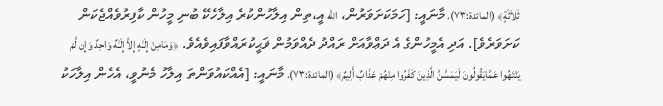ثَلاَثَةٍ﴾ (المائدة:٧٣). މާނައީ: [ހަމަކަށަވަރުން، الله އީ،ތިން އިލާހުންކުރެ އިލާހެކޭ ބުނި މީހުން ކާފިރުވެއްޖެކަން ކަށަވަރެވެ]. އަދި އެމީހުންގެ އެ ދަޢްވާއަށް ރައްދު ދެއްވަމުން ޥަޙީކުރައްވާފައިވެއެވެ. ﴿وَمَامِنْ إِلَـٰهٍ إِلاَّ إِلَـٰهٌ وَاحِدٌ وَإِن لَّمْ يَنْتَهُوا عَمَّايَقُولُونَ لَيَمَسَّنَّ الَّذِينَ كَفَرُوا مِنْهُمْ عَذَابٌ أَلِيمٌ﴾ (المائدة:٧٣). މާނައީ: [އެއްކައުވަންތަ އިލާހު މެނުވީ، އެހެން އިލާހަކު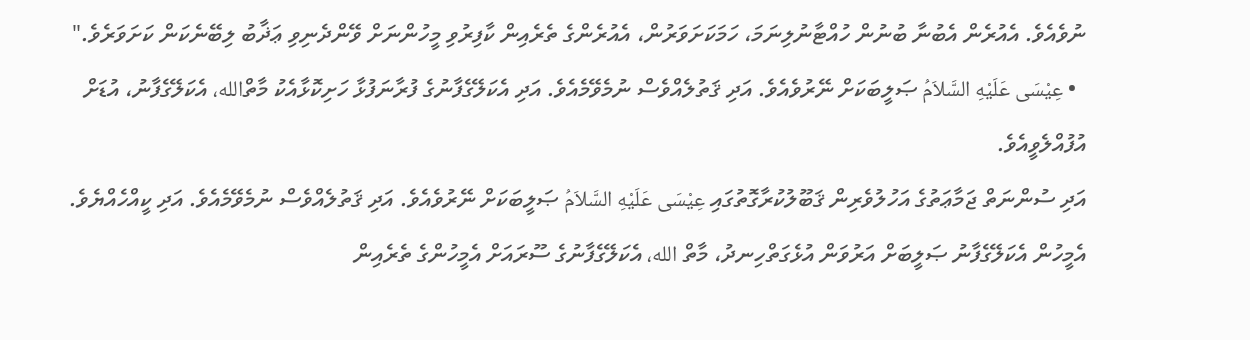ނުވެއެވެ. އެއުރެން އެބުނާ ބުނުން ހުއްޓާނުލިނަމަ، ހަމަކަށަވަރުން، އެއުރެންގެ ތެރެއިން ކާފިރުވި މީހުންނަށް ވޭންދެނިވި ޢަޛާބު ލިބޭނެކަން ކަށަވަރެވެ."
  • عِيْسَى عَلَيْهِ السَّلاَمُ ޞަލީބަކަށް ނޭރުވެއެވެ. އަދި ޤަތުލެއްވެސް ނުމެވޭމެއެވެ. އަދި އެކަލޭގެފާނުގެ ފުރާނަފުޅާ ހަށިކޮޅާއެކު މާތްالله، އެކަލޭގެފާނު، އުޑަށް އުފުއްލެވީއެވެ.
އަދި ސުންނަތް ޖަމާޢަތުގެ އަހުލުވެރިން ޤަބޫލުކުރާގޮތުގައި عِيْسَى عَلَيْهِ السَّلاَمُ ޞަލީބަކަށް ނޭރުވެއެވެ. އަދި ޤަތުލެއްވެސް ނުމެވޭމެއެވެ. އަދި ކީއްހެއްޔެވެ. އެމީހުން އެކަލޭގެފާނު ޞަލީބަށް އަރުވަން އުޅެގަތްހިނދު، މާތް الله، އެކަލޭގެފާނުގެ ސޫރައަށް އެމީހުންގެ ތެރެއިން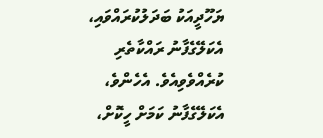ޔަހޫދީއަކު ބަދަލުކުރައްވައި، އެކަލޭގެފާނު ރައްކާތެރި ކުރެއްވެވިއެވެ. އެހެންވެ، އެކަލޭގެފާނު ކަމަށް ހީކޮށް،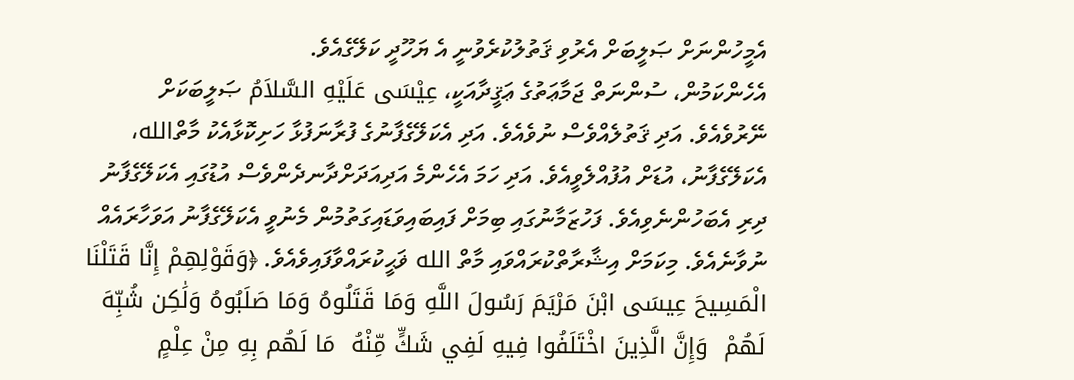އެމީހުންނަށް ޞަލީބަށް އެރުވި ޤަތުލުކުރެވުނީ އެ ޔަހޫދީ ކަލޭގެއެވެ.
އެހެންކަމުން، ސުންނަތް ޖަމާޢަތުގެ ޢަޤީދާއަކީ، عِيْسَى عَلَيْهِ السَّلاَمُ ޞަލީބަކަށް ނޭރުވެއެވެ. އަދި ޤަތުލެއްވެސް ނުވެއެވެ. އަދި އެކަލޭގެފާނުގެ ފުރާނަފުޅާ ހަށިކޮޅާއެކު މާތްالله، އެކަލޭގެފާނު، އުޑަށް އުފުއްލެވީއެވެ. އަދި ހަމަ އެހެންމެ އަދިއަދަށްދާނދެންވެސް އުޑުގައި އެކަލޭގެފާނު ދިރި އެބަހުންނެވިއެވެ. ފަހުޒަމާނުގައި ބިމަށް ފައިބައިވަޑައިގަތުމުން މެނުވީ އެކަލޭގެފާނު އަވަހާރައެއް ނުވާނެއެވެ. މިކަމަށް އިޝާރާތްކުރައްވައި މާތް الله ޥަޙީކުރައްވާފައިވެއެވެ. ﴿وَقَوْلِهِمْ إِنَّا قَتَلْنَا الْمَسِيحَ عِيسَى ابْنَ مَرْيَمَ رَسُولَ اللَّهِ وَمَا قَتَلُوهُ وَمَا صَلَبُوهُ وَلَٰكِن شُبِّهَ لَهُمْ  وَإِنَّ الَّذِينَ اخْتَلَفُوا فِيهِ لَفِي شَكٍّ مِّنْهُ  مَا لَهُم بِهِ مِنْ عِلْمٍ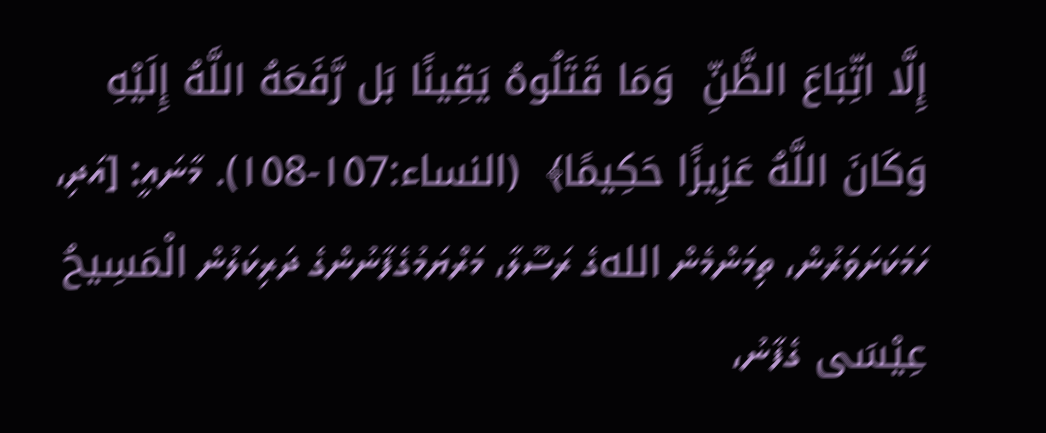إِلَّا اتِّبَاعَ الظَّنِّ  وَمَا قَتَلُوهُ يَقِينًا بَل رَّفَعَهُ اللَّهُ إِلَيْهِ  وَكَانَ اللَّهُ عَزِيزًا حَكِيمًا﴾  (النساء:١٥7-١٥8). މާނައީ: [އަދި، ހަމަކަށަވަރުން، ތިމަންމެން اللهގެ ރަސޫލާ، މަރްޔަމުގެފާނުންގެ ދަރިކަލުން الْمَسِيحُ عِيْسَى ގެފާނު،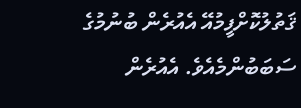ޤަތުލުކޮށްފީމުއޭ އެއުރެން ބުނުމުގެ ސަބަބުންމެއެވެ. އެއުރެން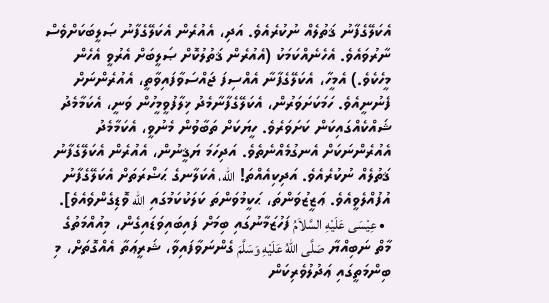އެކަލޭގެފާނު ޤަތުލެއް ނުކުރެއެވެ. އަދި، އެއުރެން އެކަލޭގެފާނު ޞަލީބަކަށްވެސް ނާރުވައެވެ. އެހެނެއްކަމަކު (އެއުރެން ޤަތުލުކޮށް ޞަލީބަށް އެރުވީ އެހެން މީހެކެވެ.) އެމީހާ، އެކަލޭގެފާނާ އެއްސިފަ ޖައްސަވާފައިވާތީ، އެއުރެންނަށް ފެނުނީއެވެ. ހަމަކަށަވަރުން، އެކަލޭގެފާނާމެދު ޚިލާފުވީމީހުން ވަނީ، އެކަމާމެދު ޝައްކެއްގައިކަން ކަށަވަރެވެ. ހީޔަކަށް ތަބާވުން މެނުވީ، އެކަމާމެދު އެއުރެންނަކަށް އެނގުމެއްނެތެވެ. އަދިހަމަ ޔަޤީނުން، އެއުރެން އެކަލޭގެފާނު ޤަތުލެއް ނުކުރެއެވެ. އަދިކިއެއްތަ! الله، އެކަލާނގެ ޙަޟްރަތަށް އެކަލޭގެފާނު އުފުއްލެވީއެވެ. ޢަޒީޒުވަންތަ، ޙަކީމުވަންތަ ކަލަކުކަމުގައި الله ވޮޑިގެންވެއެވެ].
  • عِيْسَى عَلَيْهِ السَّلاَمُ ފަހުޒަމާނުގައި ބިމަށް ފައިބައިވަޑައިގެން، މިއުއްމަތުގެ މާތް ނަބިއްޔާ صَلَّى اللهُ عَلَيْهِ وَسَلَّمَ ގެންނަވާފައިވާ، ޝަރީޢަތާ އެއްގޮތަށް، މި ބިންމަތީގައި ޢަދުލުވެރިކަން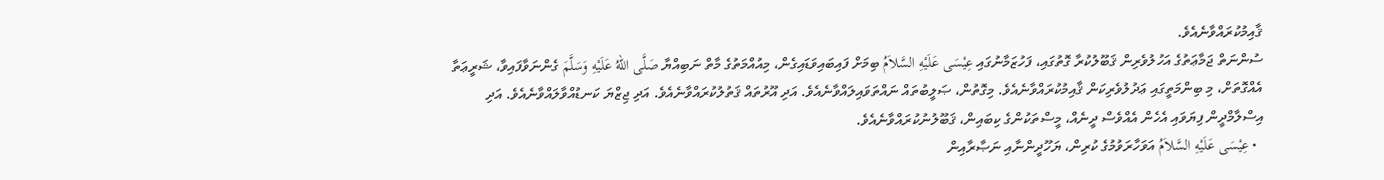ޤާއިމުކުރައްވާނެއެވެ.
ސުންނަތް ޖަމާޢަތުގެ އަހުލުވެރިން ޤަބޫލުކުރާ ގޮތުގައި، ފަހުޒަމާނުގައި عِيْسَى عَلَيْهِ السَّلاَمُ ބިމަށް ފައިބައިވަޑައިގެން، މިއުއްމަތުގެ މާތް ނަބިއްޔާ صَلَّى اللهُ عَلَيْهِ وَسَلَّمَ ގެންނަވާފައިވާ، ޝަރީޢަތާ އެއްގޮތަށް، މި ބިންމަތީގައި ޢަދުލުވެރިކަން ޤާއިމުކުރައްވާނެއެވެ. މިގޮތުން، ޞަލީބުތައް ނައްތަވައިލައްވާނެއެވެ. އަދި އޫރުތައް ޤަތުލުކުރައްވާނެއެވެ. އަދި ޖިޒްޔަ ކަނޑުއްވާލައްވާނެއެވެ. އަދި އިސްލާމްދީން ފިޔަވައި އެހެން އެއްވެސް ދީނެއް، މީސްތަކުންގެ ކިބައިން، ޤަބޫލުނުކުރައްވާނެއެވެ.
  • عِيْسَى عَلَيْهِ السَّلاَمُ އަވަހާރަވުމުގެ ކުރިން، ޔަހޫދީންނާއި ނަޞާރާއިން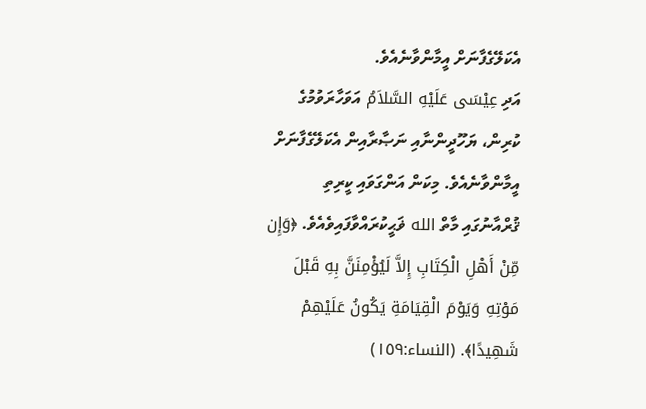އެކަލޭގެފާނަށް އީމާންވާނެއެވެ.
އަދި عِيْسَى عَلَيْهِ السَّلاَمُ އަވަހާރަވުމުގެ ކުރިން، ޔަހޫދީންނާއި ނަޞާރާއިން އެކަލޭގެފާނަށް އީމާންވާނެއެވެ. މިކަން އަންގަވައި ކީރިތި ޤުރްއާނުގައި މާތް الله ޥަޙީކުރައްވާފައިވެއެވެ. ﴿وَإِن مِّنْ أَهْلِ الْكِتَابِ إِلاَّ لَيُؤْمِنَنَّ بِهِ قَبْلَ مَوْتِهِ وَيَوْمَ الْقِيَامَةِ يَكُونُ عَلَيْهِمْ شَهِيدًا﴾. (النساء:١٥٩)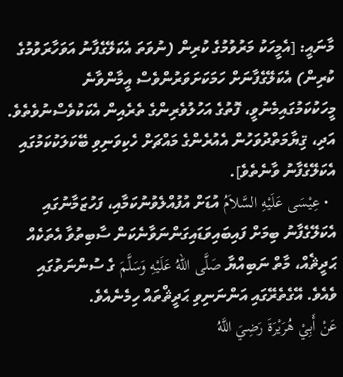މާނައީ: [އެމީހަކު މަރުވުމުގެ ކުރިން (ނުވަތަ އެކަލޭގެފާނު އަވަހާރަވުމުގެ ކުރިން) އެކަލޭގެފާނަށް ހަމަކަށަވަރުންވެސް އީމާންވާނެ މީހަކުކަމުގައިމެނުވީ، ފޮތުގެ އަހުލުވެރިންގެ ތެރެއިން އެކަކުވެސްނުވެތެވެ. އަދި، ޤިޔާމަތްދުވަހުން އެއުރެންގެ މައްޗަށް ހެކިވަނިވި ބޭކަލަކުކަމުގައި އެކަލޭގެފާނު ވާނެތެވެ].
  • عِيْسَى عَلَيْهِ السَّلاَمُ އުޑަށް އުފުއްލެވުނުކަމާއި، ފަހުޒަމާނުގައި އެކަލޭގެފާނު ބިމަށް ފައިބައިވަޑައިގަންނަވާނެކަން ސާބިތުވާ އެތަކެއް ޙަދީޘެއް، މާތް ނަބިއްޔާ صَلَّى اللهُ عَلَيْهِ وَسَلَّمَ ގެ ސުންނަތުގައި ވެއެވެ. އޭގެތެރޭގައި އަންނަނިވި ޙަދީޘްތައް ހިމެނެއެވެ.
عَنْ أَبِيْ هُرَيْرَةَ رَضِيَ اللَّهُ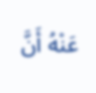عَنْهُ أَنَّ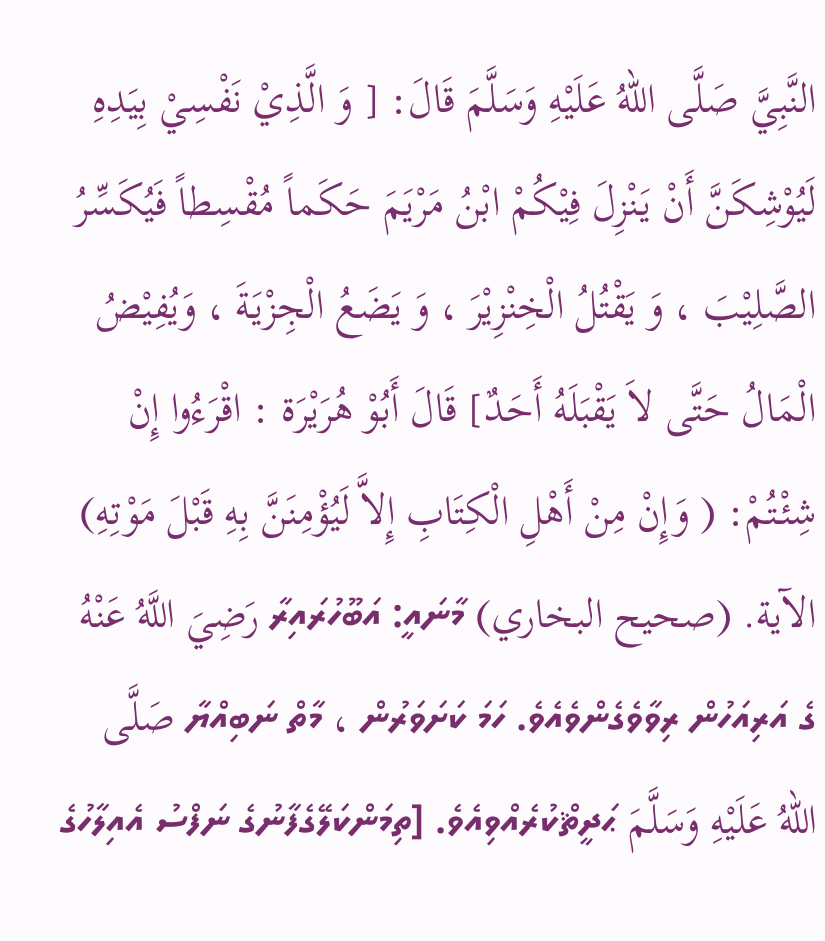النَّبِيَّ صَلَّى اللهُ عَلَيْهِ وَسَلَّمَ قَالَ: [ وَ الَّذِيْ نَفْسِيْ بِيَدِهِ لَيُوْشِكَنَّ أَنْ يَنْزِلَ فِيْكُمْ ابْنُ مَرْيَمَ حَكَماً مُقْسِطاً فَيُكَسِّرُ الصَّلِيْبَ ، وَ يَقْتُلُ الْخِنْزِيْرَ ، وَ يَضَعُ الْجِزْيَةَ ، وَيُفِيْضُ الْمَالُ حَتَّى لاَ يَقْبَلَهُ أَحَدٌ] قَالَ أَبُوْ هُرَيْرَة : اقْرَءُوا إِنْ شِئْتُمْ: ( وَإِنْ مِنْ أَهْلِ الْكِتَابِ إِلاَّ لَيُؤْمِنَنَّ بِهِ قَبْلَ مَوْتِهِ) الآية. (صحيح البخاري) މާނައީ: އަބޫހުރައިރާ رَضِيَ اللَّهُ عَنْهُ ގެ އަރިއަހުން ރިވާވެގެންވެއެވެ. ހަމަ ކަށަވަރުން ، މާތް ނަބިއްޔާ صَلَّى اللهُ عَلَيْهِ وَسَلَّمَ ޙަދީޘްކުރެއްވިއެވެ. [ތިމަންކަލޭގެފާނުގެ ނަފްސު އެއިލާހުގެ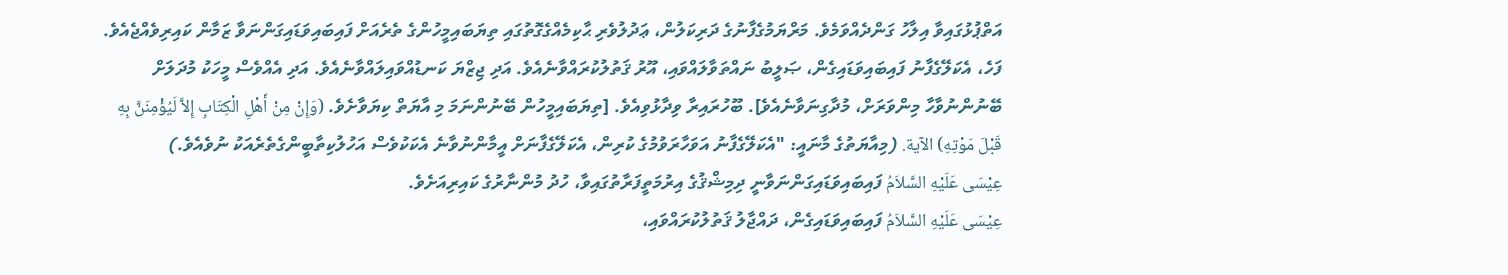އަތްޕުޅުގައިވާ އިލާހު ގަންދެއްވަމެވެ. މަރްޔަމުގެފާނުގެ ދަރިކަލުން، ޢަދުލުވެރި ޙާކިމެއްގެގޮތުގައި ތިޔަބައިމީހުންގެ ތެރެއަށް ފައިބައިވަޑައިގަންނަވާ ޒަމާން ކައިރިވެއްޖެއެވެ. ފަހެ، އެކަލޭގެފާނު ފައިބައިވަޑައިގެން، ޞަލީބު ނައްތަވާލައްވައި، އޫރު ޤަތުލުކުރައްވާނެއެވެ. އަދި ޖިޒްޔަ ކަނޑުއްވައިލައްވާނެއެވެ. އަދި އެއްވެސް މީހަކު މުދަލަށް ބޭނުންނުވާހާ މިންވަރަށް، މުދާގިނަވާނެއެވެ]. ބޫހުރައިރާ ވިދާޅުވިއެވެ. [ތިޔަބައިމީހުން ބޭނުންނަމަ މި އާޔަތް ކިޔަވާށެވެ. (وَإِنْ مِنْ أَهْلِ الْكِتَابِ إِلاَّ لَيُؤْمِنَنَّ بِهِ قَبْلَ مَوْتِهِ) الآية. (މިއާޔަތުގެ މާނައީ: "އެކަލޭގެފާނު އަވަހާރަވުމުގެ ކުރިން، އެކަލޭގެފާނަށް އީމާންނުވާނެ އެކަކުވެސް އަހުލުކިތާބީންގެތެރެއަކު ނުވެއެވެ.)
عِيْسَى عَلَيْهِ السَّلاَمُ ފައިބައިވަޑައިގަންނަވާނީ ދިމިޝްޤުގެ އިރުމަތީފަރާތުގައިވާ، ހުދު މުންނާރުގެ ކައިރިއަށެވެ.
عِيْسَى عَلَيْهِ السَّلاَمُ ފައިބައިވަޑައިގެން، ދައްޖާލު ޤަތުލުކުރައްވައި،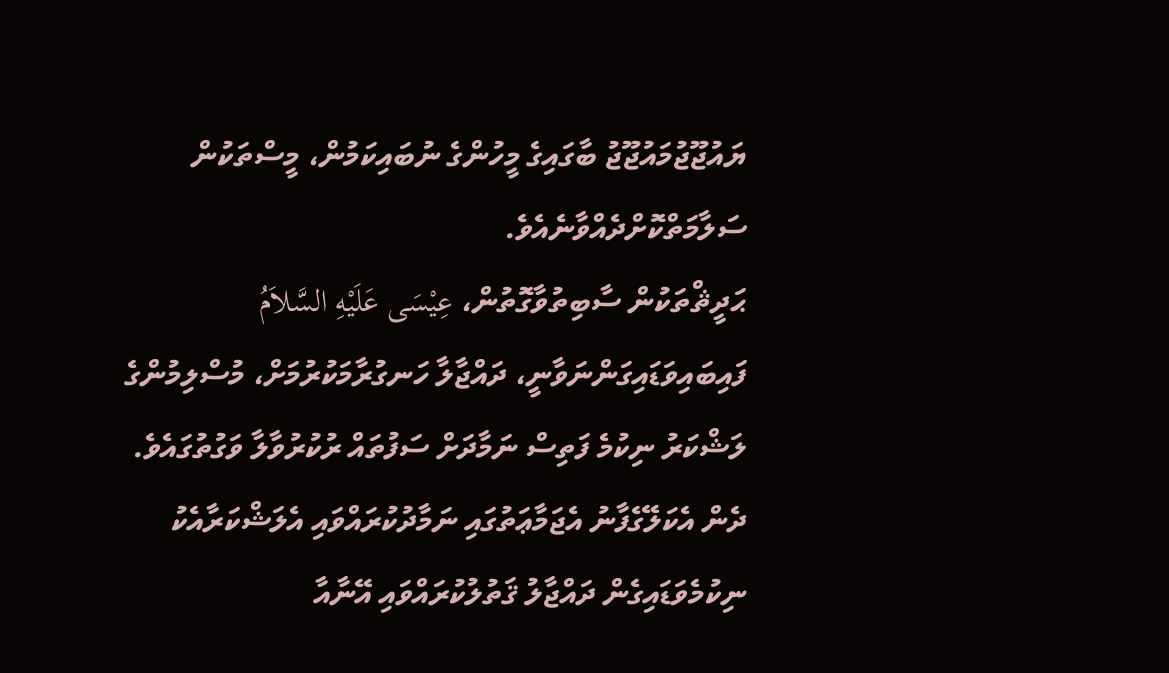ޔައުޖޫޖުމައުޖޫޖު ބާގައިގެ މީހުންގެ ނުބައިކަމުން، މީސްތަކުން ސަލާމަތްކޮށްދެއްވާނެއެވެ.
ޙަދީޘްތަކުން ސާބިތުވާގޮތުން، عِيْسَى عَلَيْهِ السَّلاَمُ ފައިބައިވަޑައިގަންނަވާނީ، ދައްޖާލާ ހަނގުރާމަކުރުމަށް، މުސްލިމުންގެ ލަޝްކަރު ނިކުމެ ފަތިސް ނަމާދަށް ސަފުތައް ރުކުރުވާލާ ވަގުތުގައެވެ. ދެން އެކަލޭގެފާނު އެޖަމާޢަތުގައި ނަމާދުކުރައްވައި އެލަޝްކަރާއެކު ނިކުމެވަޑައިގެން ދައްޖާލު ޤަތުލުކުރައްވައި އޭނާއާ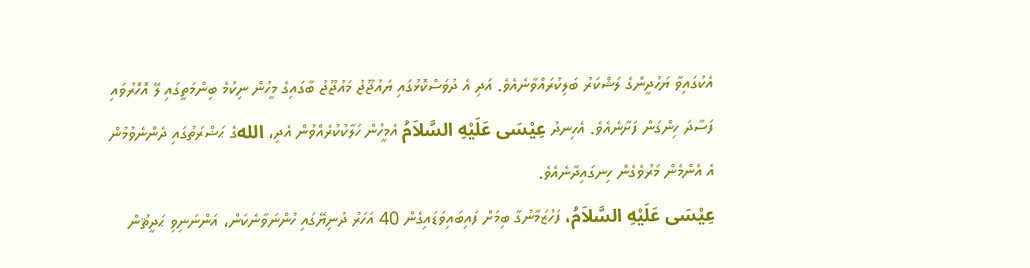އެކުގައިވާ ޔަހުދީންގެ ލަޝްކަރު ބަލިކުރައްވާނެއެވެ. އަދި އެ ދުވަސްކޮޅުގައި ޔައުޖޫޖު މައުޖޫޖު ބާގައިގެ މީހުން ނިކުމެ ބިންމަތީގައި ލޭ އޮހޮރުވައި ފަސާދަ ހިންގަން ފަށާނެއެވެ. އެހިނދު عِيْسَى عَلَيْهِ السَّلاَمُ އެމީހުން ހަލާކުކުރެއްވުން އެދި، اللهގެ ޙަޟްރަތުގައި ދެންނެވުމުން އެ އެންމެން މަރުވެގެން ހިނގައިދާނެއެވެ.
عِيْسَى عَلَيْهِ السَّلاَمُ، ފަހުޒަމާނުގާ ބިމަށް ފައިބައިވަޑައިގެން 40 އަހަރު ދުނިޔޭގައި ހުންނަވާނެކަން، އަންނަނިވި ޙަދީޘުން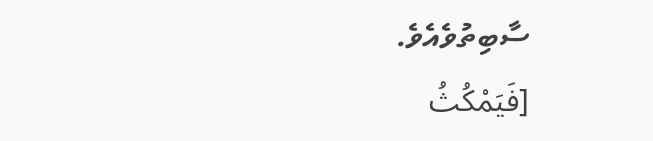ސާބިތުވެއެވެ.
[فَيَمْكُثُ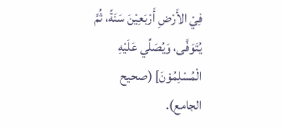فِيْ الأَرْضِ أَرْبَعِيْنَ سَنَةً، ثُمَّ يُتَوَفَّى، وَيُصَلِّي عَلَيْهِ الْمُسْلِمُوْنَ] (صحيح الجامع).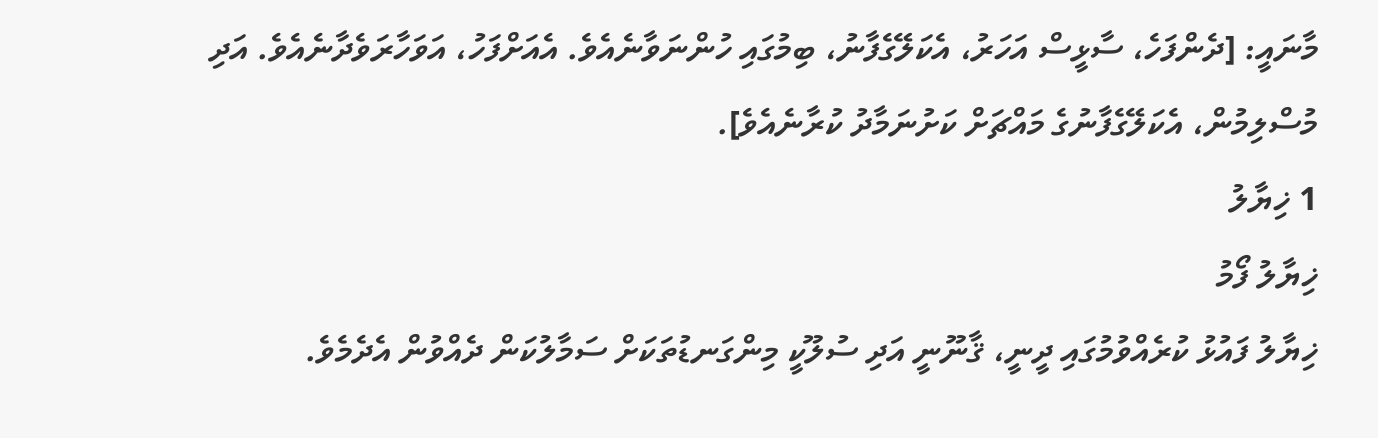މާނައީ: [ދެންފަހެ، ސާޅީސް އަހަރު، އެކަލޭގެފާނު، ބިމުގައި ހުންނަވާނެއެވެ. އެއަށްފަހު، އަވަހާރަވެދާނެއެވެ. އަދި މުސްލިމުން، އެކަލޭގެފާނުގެ މައްޗަށް ކަށުނަމާދު ކުރާނެއެވެ].
1 ޚިޔާލު
ޚިޔާލު ފޯމު
ޚިޔާލު ފައުޅު ކުރެއްވުމުގައި ދީނީ، ޤާނޫނީ އަދި ސުލޫކީ މިންގަނޑުތަކަށް ސަމާލުކަން ދެއްވުން އެދެމެވެ.